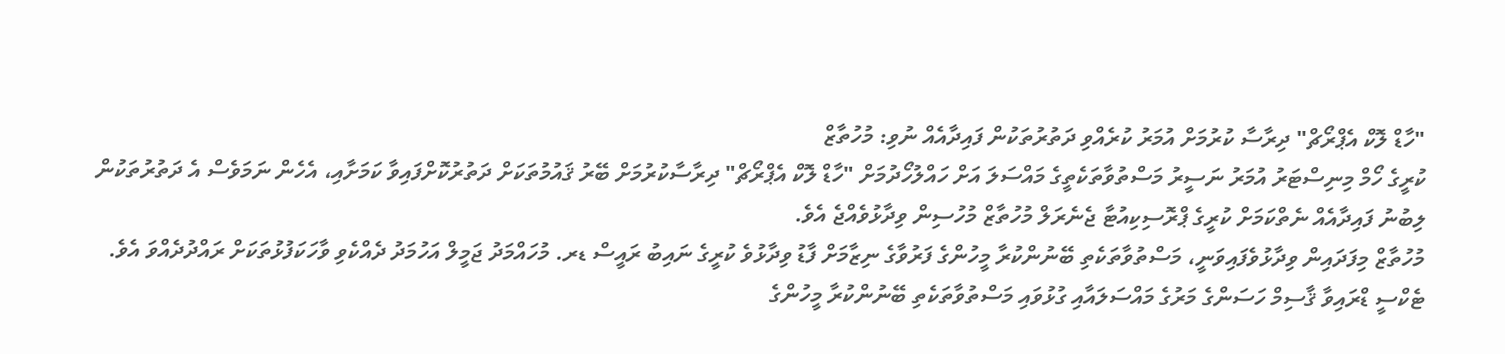"ހާޑް ލޮކް އެޕްރޯޗް" ދިރާސާ ކުރުމަށް އުމަރު ކުރެއްވި ދަތުރުތަކުން ފައިދާއެއް ނުވި: މުހުތާޒް
ކުރީގެ ހޯމް މިނިސްޓަރު އުމަރު ނަސީރު މަސްތުވާތަކެތީގެ މައްސަލަ އަށް ހައްލުހޯދުމަށް "ހާޑް ލޮކް އެޕްރޯޗް" ދިރާސާކުރުމަށް ބޭރު ޤައުމުތަކަށް ދަތުރުކޮށްފައިވާ ކަމަށާއި، އެހެން ނަމަވެސް އެ ދަތުރުތަކުން ލިބުނު ފައިދާއެއް ނެތްކަމަށް ކުރީގެ ޕްރޮސިކިއުޓާ ޖެނެރަލް މުހުތާޒް މުހުސިން ވިދާޅުވެއްޖެ އެވެ.
މުހުތާޒް މިފަދައިން ވިދާޅުވެފައިވަނީ، މަސްތުވާތަކެތި ބޭނުންކުރާ މީހުންގެ ފަރުވާގެ ނިޒާމަށް ފާޑު ވިދާޅުވެ ކުރީގެ ނައިބު ރައީސް ޑރ. މުހައްމަދު ޖަމީލް އަހުމަދު ދެއްކެވި ވާހަކަފުޅުތަކަށް ރައްދުދެއްވަ އެވެ.
ޓެކްސީ ޑްރައިވާ ޤާސިމް ހަސަންގެ މަރުގެ މައްސަލައާއި ގުޅުވައި މަސްތުވާތަކެތި ބޭނުންކުރާ މީހުންގެ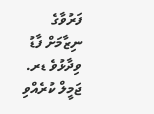ފަރުވާގެ ނިޒާމަށް ފާޑު ވިދާޅުވެ ޑރ. ޖަމީލް ކުރެއްވި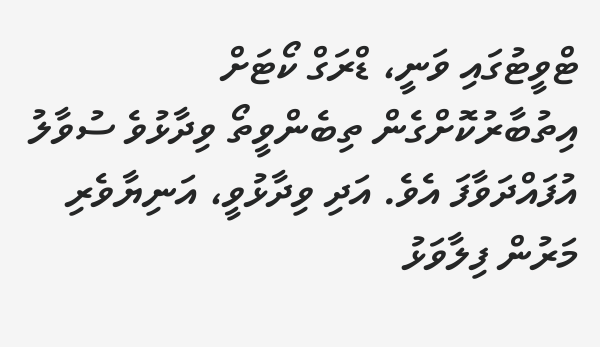ޓްވީޓުގައި ވަނީ، ޑްރަގް ކޯޓަށް އިތުބާރުކޮށްގެން ތިބެންވީތޯ ވިދާޅުވެ ސުވާލު އުފައްދަވާފަ އެވެ. އަދި ވިދާޅުވީ، އަނިޔާވެރި މަރުން ފިލާވަޅު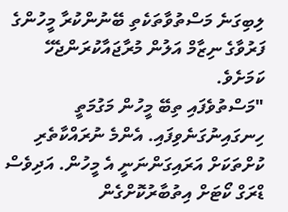ލިބިގަނެ މަސްތުވާތަކެތި ބޭނުންކުރާ މީހުންގެ ފަރުވާގެ ނިޒާމް އަލުން މުރާޖައާކުރަންޖެހޭ ކަމަށެވެ.
"މަސްތުވެފައި ތިބޭ މީހުން މަގުމަތީ ހިނގައިނުގަނެވިފައި. އެންމެ ނުރައްކާތެރި ކުށްތަކަށް އަރައިގަންނަނީ އެ މީހުން. އަދިވެސް ޑްރަގް ކޯޓަށް އިތުބާރުކޮށްގެން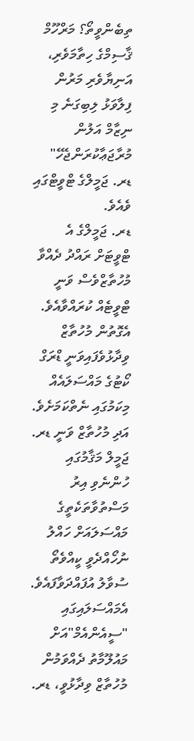ތިބެންވީތޯ؟ މަރްހޫމް ޤާސިމްގެ ހިތާމަވެރި، އަނިޔާވެރި މަރުން ފިލާވަޅު ލިބިގަނެ މި ނިޒާމް އަލުން މުރާޖަޢާކުރަންޖެހޭ" ޑރ. ޖަމީލްގެ ޓްވީޓްގައި ވެއެވެ.
ޑރ. ޖަމީލްގެ އެ ޓްވީޓަށް ރައްދު ދެއްވާ މުހުތާޒްވެސް ވަނީ ޓްވީޓެއް ކުރައްވާއެވެ. އެގޮތުން މުހުތާޒް ވިދާޅުވެފައިވަނީ ޑްރަގް ކޯޓުގެ މައްސަލައެއް މިކަމުގައި ނެތްކަމަށެވެ. އަދި މުހުތާޒް ވަނީ ޑރ. ޖަމީލް މަޤާމުގައި ހުންނެވި އިރު މަސްތުވާތަކެތީގެ މައްސަލައަށް ހައްލު ނުހޯއްދެވީ ކީއްވެތޯ ސުވާލު އުފައްދަވާފައެވެ.
އެމައްސަލައިގައި "ސީއެންއެމް"އަށް މައުލޫމާތު ދެއްވަމުން މުހުތާޒް ވިދާޅުވީ، ޑރ.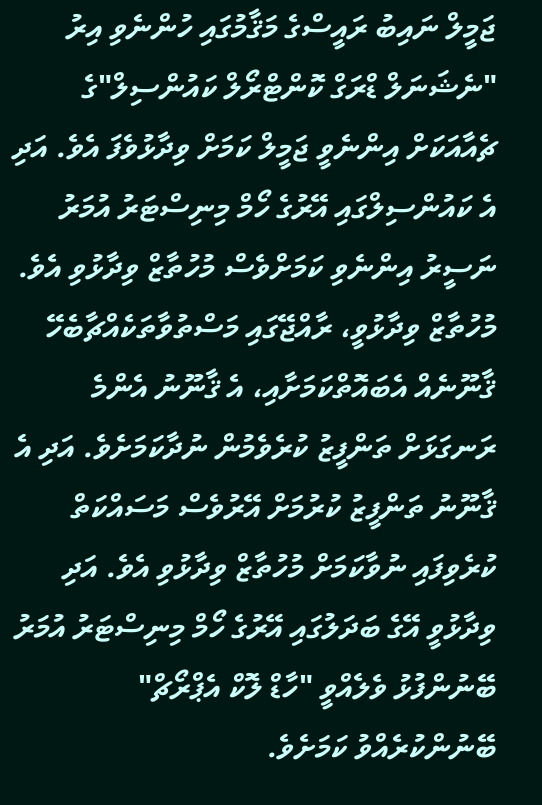ޖަމީލް ނައިބު ރައީސްގެ މަޤާމުގައި ހުންނެވި އިރު "ނެޝަނަލް ޑްރަގް ކޮންޓްރޯލް ކައުންސިލް"ގެ ޗެއާއަކަށް އިންނެވީ ޖަމީލް ކަމަށް ވިދާޅުވެފަ އެވެ. އަދި އެ ކައުންސިލްގައި އޭރުގެ ހޯމް މިނިސްޓަރު އުމަރު ނަސީރު އިންނެވި ކަމަށްވެސް މުހުތާޒް ވިދާޅުވި އެވެ.
މުހުތާޒް ވިދާޅުވީ، ރާއްޖޭގައި މަސްތުވާތަކެއްޗާބެހޭ ޤާނޫނެއް އެބައޮތްކަމަށާއި، އެ ޤާނޫނު އެންމެ ރަނގަޅަށް ތަންފީޒު ކުރެވެމުން ނުދާކަމަށެވެ. އަދި އެ ޤާނޫނު ތަންފީޒު ކުރުމަށް އޭރުވެސް މަސައްކަތް ކުރެވިފައި ނުވާކަމަށް މުހުތާޒް ވިދާޅުވި އެވެ. އަދި ވިދާޅުވީ އޭގެ ބަދަލުގައި އޭރުގެ ހޯމް މިނިސްޓަރު އުމަރު ބޭނުންފުޅު ވެލެއްވީ "ހާޑް ލޮކް އެޕްރޯޗް" ބޭނުންކުރެއްވު ކަމަށެވެ.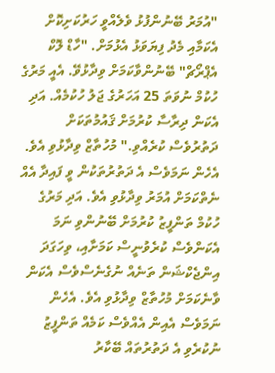"އުމަރު ބޭނުންފުޅު ވެލެއްވީ ހަރުކަށިކޮށް އެކަމާއި މެދު ފިޔަވަޅު އެޅުމަށް. "ހާޑް ލޮކް އެޕްރޯޗް" ބޭނުންވާކަމަށް ވިދާޅުވޭ. އެއީ މަރުގެ ހުކުމް ނުވަތަ 25 އަހަރުގެ ޖަލު ހުކުމެއް. އަދި އެކަން ދިރާސާ ކުރުމަށް ޤައުމުތަކަށް ދަތުރުވެސް ކުރެއްވި." މުހުތާޒް ވިދާޅުވި އެވެ.
އެހެން ނަމަވެސް އެ ދަތުރުތަކުން ވީ ފައިދާ އެއް ނެތްކަމަށް އުމަރު ވިދާޅުވި އެވެ. އަދި މަރުގެ ހުކުމް ތަންފީޒު ކުރުމަށް ބޭނުންވި ނަމަ އެކަންވެސް ކުރެވުނީސް ކަމަށާއި، ވިހަގަދަ އިންޖެކްޝަން ތަނެއް ނުގެނެސްވެސް އެކަން ވާނެކަމަށް މުހުތާޒް ވިދާޅުވި އެވެ. އެހެން ނަމަވެސް އެއިން އެއްވެސް ކަމެއް ތަންފީޒު ނުކުރެވި އެ ދަތުރުތައް ބޭކާރު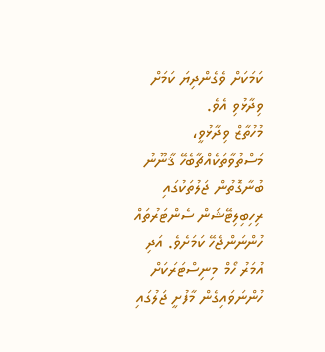ކަމަކަށް ވެގެންދިޔަ ކަމަށް ވިދާޅުވި އެވެ.
މުހުތާޒް ވިދާޅުވީ، މަސްތުވާތަކެއްޗާބެހޭ ޤާނޫނު ބުނާގޮތުން ޖަލުތަކުގައި ރިހިބިލިޓޭޝަން ސެންޓަރުތައް ހުންނަންޖެހޭ ކަމަށެވެ. އަދި އުމަރު ހޯމް މިނިސްޓަރަކަށް ހުންނަވައިގެން މާފުށީ ޖަލުގައި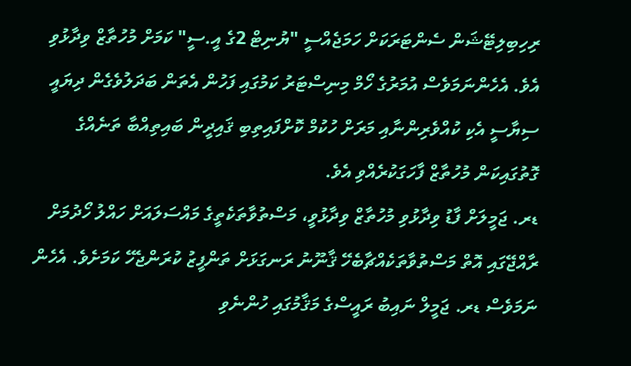ރިހިބިލިޓޭޝަން ސެންޓަރަކަށް ހަމަޖެއްސީ "ޔުނިޓް 2ގެ އީ.ސީ" ކަމަށް މުހުތާޒް ވިދާޅުވި އެވެ. އެހެންނަމަވެސް އުމަރުގެ ހޯމް މިނިސްޓަރު ކަމުގައި ފަހުން އެތަން ބަދަލުވެގެން ދިޔައީ ސިޔާސީ އެކި ކުއްވެރިންނާއި މަރަށް ހުކުމް ކޮށްފައިތިބި ޤައިދީން ބައިތިއްބާ ތަނެއްގެ ގޮތުގައިކަން މުހުތާޒް ފާހަގަކުރެއްވި އެވެ.
ޑރ. ޖަމީލަށް ފާޑު ވިދާޅުވި މުހުތާޒް ވިދާޅުވީ، މަސްތުވާތަކެތީގެ މައްސަލައަށް ހައްލު ހޯދުމަށް ރާއްޖޭގައި އޮތް މަސްތުވާތަކެއްޗާބެހޭ ޤާނޫނު ރަނގަޅަށް ތަންފީޒު ކުރަންޖެހޭ ކަމަށެވެ. އެހެން ނަމަވެސް ޑރ. ޖަމީލް ނައިބު ރައީސްގެ މަޤާމުގައި ހުންނެވި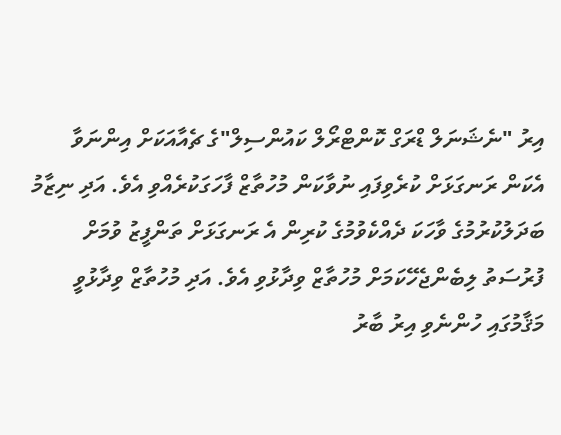އިރު "ނެޝަނަލް ޑްރަގް ކޮންޓްރޯލް ކައުންސިލް"ގެ ޗެއާއަކަށް އިންނަވާ އެކަން ރަނގަޅަށް ކުރެވިފައި ނުވާކަން މުހުތާޒް ފާހަގަކުރެއްވި އެވެ. އަދި ނިޒާމު ބަދަލުކުރުމުގެ ވާހަކަ ދެއްކެވުމުގެ ކުރިން އެ ރަނގަޅަށް ތަންފީޒު ވުމަށް ފުރުސަތު ލިބެންޖެހޭކަމަށް މުހުތާޒް ވިދާޅުވި އެވެ. އަދި މުހުތާޒް ވިދާޅުވީ މަޤާމުގައި ހުންނެވި އިރު ބާރު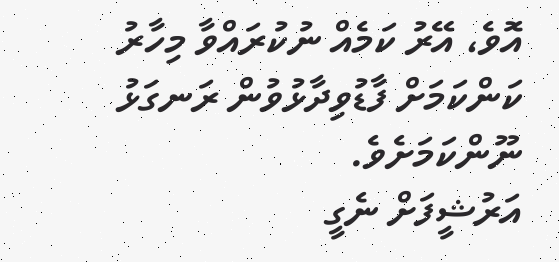އޮވެ، އޭރު ކަމެއް ނުކުރައްވާ މިހާރު ކަންކަމަށް ފާޑުވިދާޅުވުން ރަނގަޅު ނޫންކަމަށެވެ.
އަރުޝީފަށް ނެގީ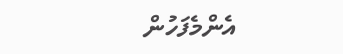އެންމެފަހުން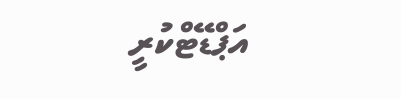އަޕްޑޭޓްކުރީ